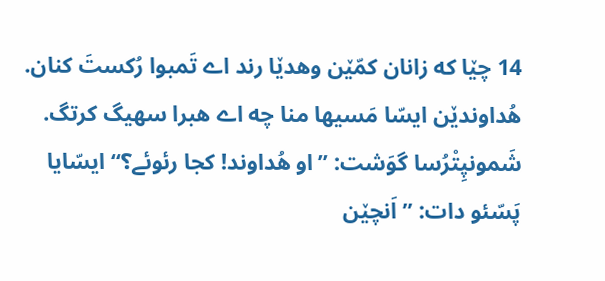14 چێا که زانان کمّێن وهدێا رند اے تَمبوا رُکستَ کنان. هُداوندێن ایسّا مَسیها منا چه اے هبرا سهیگ کرتگ.
شَمونپِتْرُسا گوَشت: ”او هُداوند! کجا رئوئے؟“ ایسّایا پَسّئو دات: ”اَنچێن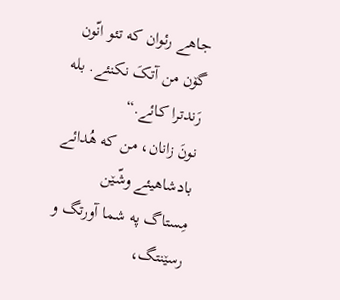جاهے رئوان که تئو انّون گۆن من آتکَ نکنئے. بله رَندترا کائے.“
نونَ زانان، من که هُدائے بادشاهیئے وشّێن مِستاگ په شما آورتگ و رسێنتگ،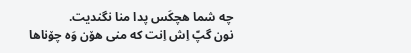چه شما هچکَس پدا منا نگندیت.
نون گپّ اِش اِنت که منی هۆن وَه چۆناها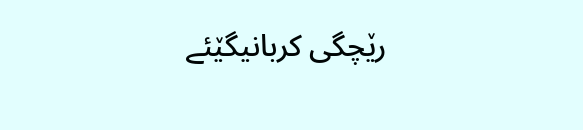رێچگی کربانیگێئے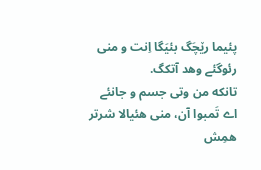پئیما رێچَگ بئیَگا اِنت و منی رئوگئے وهد آتکگ.
تانکه من وتی جسم و جانئے اے تَمبوا آن، منی هئیالا شرتر همِش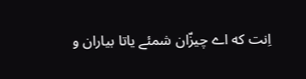اِنت که اے چیزّان شمئے یاتا بیاران و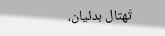تَهتال بدئیان،